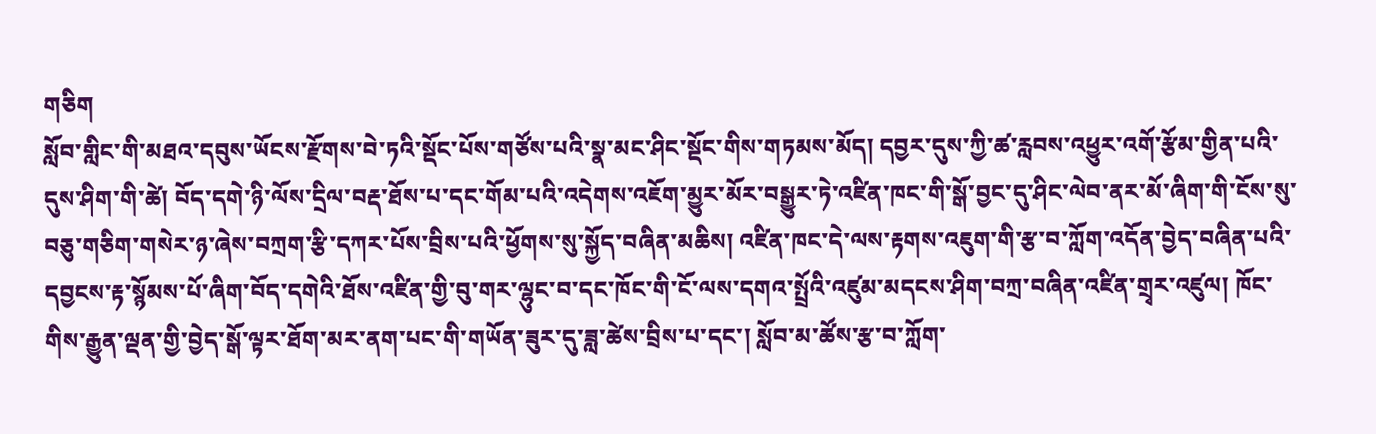གཅིག
སློབ་གླིང་གི་མཐའ་དབུས་ཡོངས་རྫོགས་བེ་ཏའི་སྡོང་པོས་གཙོས་པའི་སྣ་མང་ཤིང་སྡོང་གིས་གཏམས་མོད། དབྱར་དུས་ཀྱི་ཚ་རླབས་འཕྱུར་འགོ་རྩོམ་གྱིན་པའི་དུས་ཤིག་གི་ཚེ། བོད་དགེ་ཉི་ལོས་དྲིལ་བརྡ་ཐོས་པ་དང་གོམ་པའི་འདེགས་འཇོག་མྱུར་མོར་བསྒྱུར་ཏེ་འཛིན་ཁང་གི་སྒོ་བྱང་དུ་ཤིང་ལེབ་ནར་མོ་ཞིག་གི་ངོས་སུ་བཅུ་གཅིག་གསེར་ཉ་ཞེས་བཀྲག་རྩི་དཀར་པོས་བྲིས་པའི་ཕྱོགས་སུ་སྐྱོད་བཞིན་མཆིས། འཛིན་ཁང་དེ་ལས་རྟགས་འཇུག་གི་རྩ་བ་ཀློག་འདོན་བྱེད་བཞིན་པའི་དབྱངས་རྟ་སྙོམས་པོ་ཞིག་བོད་དགེའི་ཐོས་འཛིན་གྱི་བུ་གར་ལྷུང་བ་དང་ཁོང་གི་ངོ་ལས་དགའ་སྤྲོའི་འཛུམ་མདངས་ཤིག་བཀྲ་བཞིན་འཛིན་གྲྭར་འཛུལ། ཁོང་གིས་རྒྱུན་ལྡན་གྱི་བྱེད་སྒོ་ལྟར་ཐོག་མར་ནག་པང་གི་གཡོན་ཟུར་དུ་ཟླ་ཚེས་བྲིས་པ་དང་། སློབ་མ་ཚོས་རྩ་བ་ཀློག་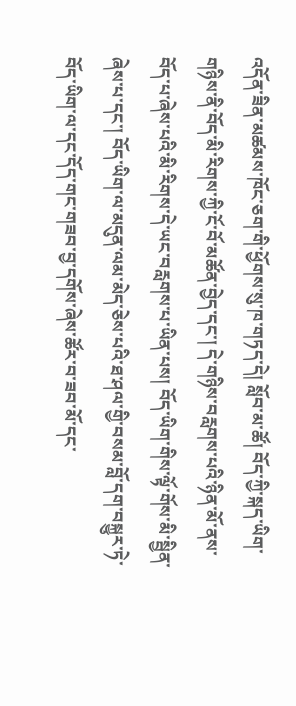འདོན་ཟིན་མཚམས་ཁོང་ཅག་གི་ཕྱོགས་སུ་ཁ་གཏད་དེ། སློབ་མ་ཚོ། བོད་ཀྱི་སྐད་ཡིག་གཉིས་ནི་བོད་མི་རིགས་ཀྱི་ངོ་བོ་མཚོན་བྱེད་དང་། དེ་གཉིས་བརླགས་པའི་ཉིན་མོ་ནས་བོད་པ་ཞེས་པའི་མི་རིགས་དེ་ཡང་བརླགས་པ་ཡིན་པས། བོད་ཡིག་གིས་ལྟོ་གོས་མི་སྦྱིན་ཞེས་པ་དང་། བོད་ཡིག་ལ་མདུན་ལམ་མེད་ཅེས་པའི་ཐ་ཤལ་གྱི་བསམ་བློ་དག་བསྐྱུར་ཏེ་བོད་ཡིག་ལ་དང་དོད་གང་གཟབ་བྱ་དགོས་ཞེས་ཚོར་བ་ཟབ་མོ་དང་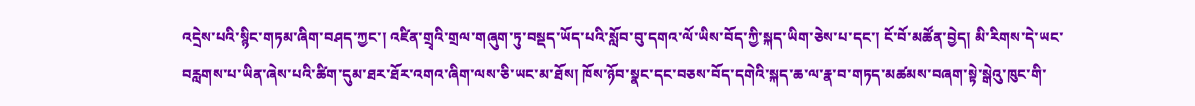འདྲེས་པའི་སྙིང་གཏམ་ཞིག་བཤད་ཀྱང་། འཛིན་གྲྭའི་གྲལ་གཞུག་ཏུ་བསྡད་ཡོད་པའི་སློབ་བུ་དགའ་ལོ་ཡིས་བོད་ཀྱི་སྐད་ཡིག་ཅེས་པ་དང་། ངོ་བོ་མཚོན་བྱེད། མི་རིགས་དེ་ཡང་བརླགས་པ་ཡིན་ཞེས་པའི་ཚིག་དུམ་ཐར་ཐོར་འགའ་ཞིག་ལས་ཅི་ཡང་མ་ཐོས། ཁོས་ཉོབ་སྣང་དང་བཅས་བོད་དགེའི་སྐད་ཆ་ལ་རྣ་བ་གཏད་མཚམས་བཞག་སྟེ་སྒེའུ་ཁུང་གི་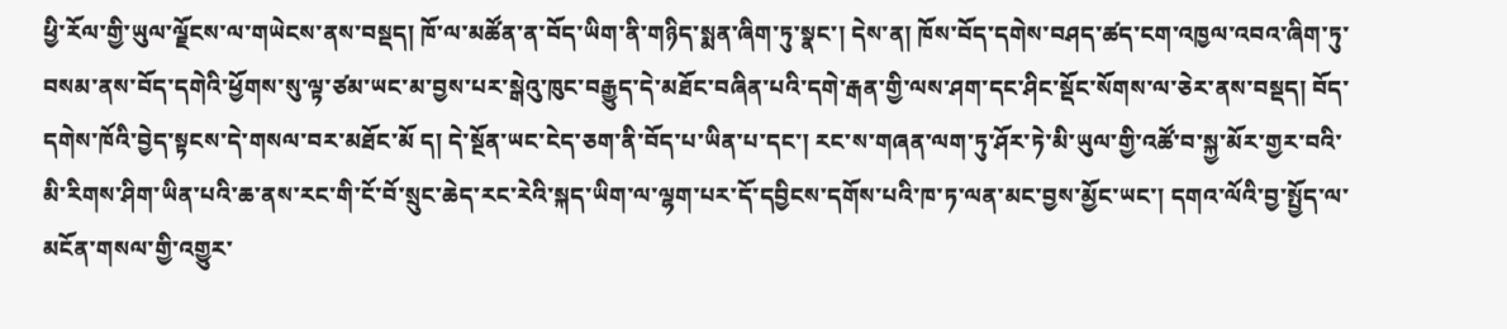ཕྱི་རོལ་གྱི་ཡུལ་ལྗོངས་ལ་གཡེངས་ནས་བསྡད། ཁོ་ལ་མཚོན་ན་བོད་ཡིག་ནི་གཉིད་སྨན་ཞིག་ཏུ་སྣང་། དེས་ན། ཁོས་བོད་དགེས་བཤད་ཚད་ངག་འཁྱལ་འབའ་ཞིག་ཏུ་བསམ་ནས་བོད་དགེའི་ཕྱོགས་སུ་ལྟ་ཙམ་ཡང་མ་བྱས་པར་སྒེའུ་ཁུང་བརྒྱུད་དེ་མཐོང་བཞིན་པའི་དགེ་རྒན་གྱི་ལས་ཤག་དང་ཤིང་སྡོང་སོགས་ལ་ཅེར་ནས་བསྡད། བོད་དགེས་ཁོའི་བྱེད་སྟངས་དེ་གསལ་བར་མཐོང་མོ ད། དེ་སྔོན་ཡང་ངེད་ཅག་ནི་བོད་པ་ཡིན་པ་དང་། རང་ས་གཞན་ལག་ཏུ་ཤོར་ཏེ་མི་ཡུལ་གྱི་འཚོ་བ་སྐྱ་མོར་གྱར་བའི་མི་རིགས་ཤིག་ཡིན་པའི་ཆ་ནས་རང་གི་ངོ་བོ་སྲུང་ཆེད་རང་རེའི་སྐད་ཡིག་ལ་ལྷག་པར་དོ་དབྱིངས་དགོས་པའི་ཁ་ཏ་ལན་མང་བྱས་མྱོང་ཡང་། དགའ་ལོའི་བྱ་སྤྱོད་ལ་མངོན་གསལ་གྱི་འགྱུར་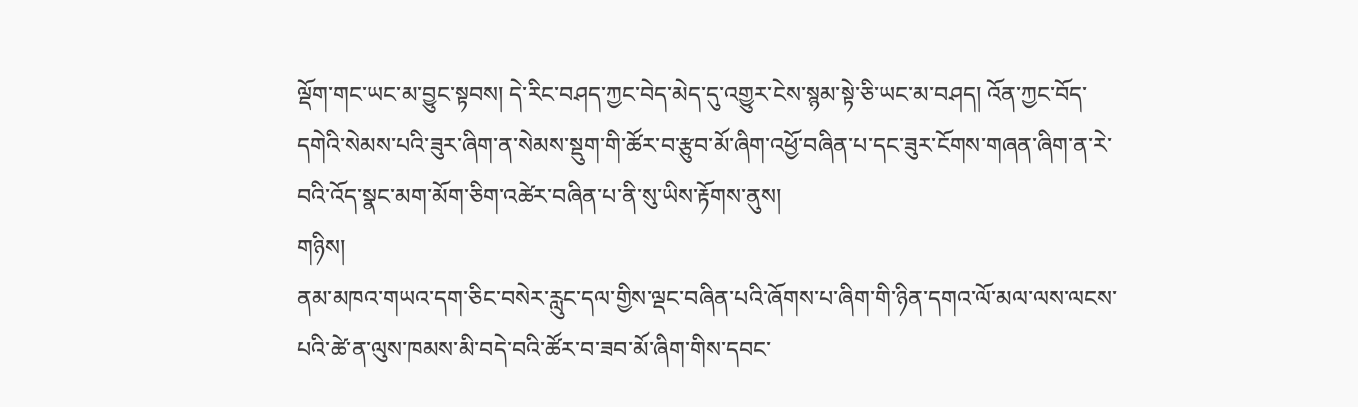ལྡོག་གང་ཡང་མ་བྱུང་སྟབས། དེ་རིང་བཤད་ཀྱང་བེད་མེད་དུ་འགྱུར་ངེས་སྙམ་སྟེ་ཅི་ཡང་མ་བཤད། འོན་ཀྱང་བོད་དགེའི་སེམས་པའི་ཟུར་ཞིག་ན་སེམས་སྡུག་གི་ཚོར་བ་རྩུབ་མོ་ཞིག་འཕྱོ་བཞིན་པ་དང་ཟུར་ངོགས་གཞན་ཞིག་ན་རེ་བའི་འོད་སྣང་མག་མོག་ཅིག་འཚེར་བཞིན་པ་ནི་སུ་ཡིས་རྟོགས་ནུས།
གཉིས།
ནམ་མཁའ་གཡའ་དག་ཅིང་བསེར་རླུང་དལ་གྱིས་ལྡང་བཞིན་པའི་ཞོགས་པ་ཞིག་གི་ཉིན་དགའ་ལོ་མལ་ལས་ལངས་པའི་ཚེ་ན་ལུས་ཁམས་མི་བདེ་བའི་ཚོར་བ་ཟབ་མོ་ཞིག་གིས་དབང་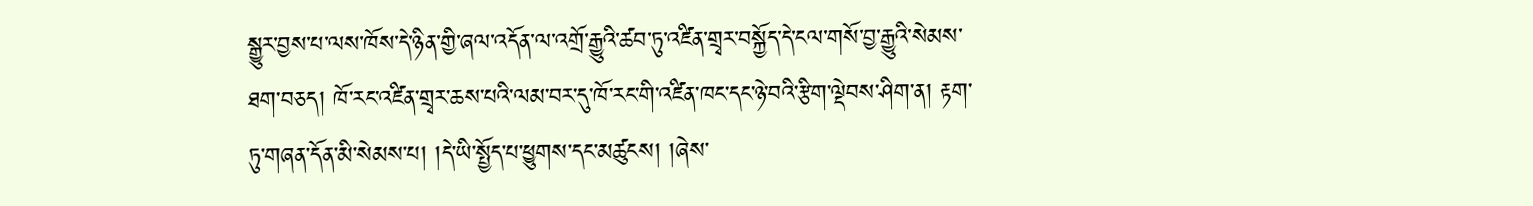སྒྱུར་བྱས་པ་ལས་ཁོས་དེ་ཉིན་གྱི་ཞལ་འདོན་ལ་འགྲོ་རྒྱུའི་ཚབ་ཏུ་འཛིན་གྲྭར་བསྐྱོད་དེ་ངལ་གསོ་བྱ་རྒྱུའི་སེམས་ཐག་བཅད། ཁོ་རང་འཛིན་གྲྭར་ཆས་པའི་ལམ་བར་དུ་ཁོ་རང་གི་འཛིན་ཁང་དང་ཉེ་བའི་རྩིག་ལྡེབས་ཤིག་ན། རྟག་ཏུ་གཞན་དོན་མི་སེམས་པ། །དེ་ཡི་སྤྱོད་པ་ཕྱུགས་དང་མཚུངས། །ཞེས་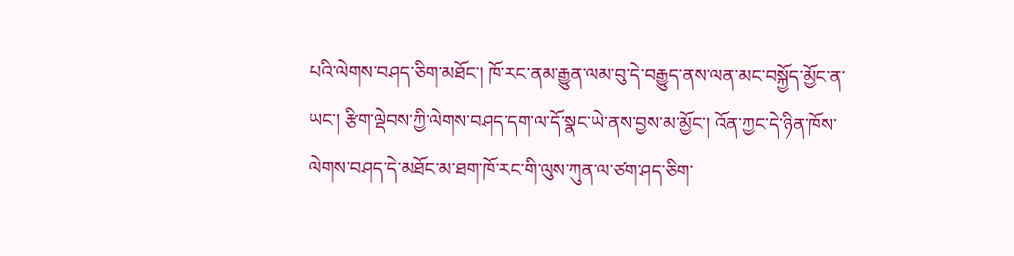པའི་ལེགས་བཤད་ཅིག་མཐོང་། ཁོ་རང་ནམ་རྒྱུན་ལམ་བུ་དེ་བརྒྱུད་ནས་ལན་མང་བསྐྱོད་མྱོང་ན་ཡང་། རྩིག་ལྡེབས་ཀྱི་ལེགས་བཤད་དག་ལ་དོ་སྣང་ཡེ་ནས་བྱས་མ་མྱོང་། འོན་ཀྱང་དེ་ཉིན་ཁོས་ལེགས་བཤད་དེ་མཐོང་མ་ཐག་ཁོ་རང་གི་ལུས་ཀུན་ལ་ཙག་ཤད་ཅིག་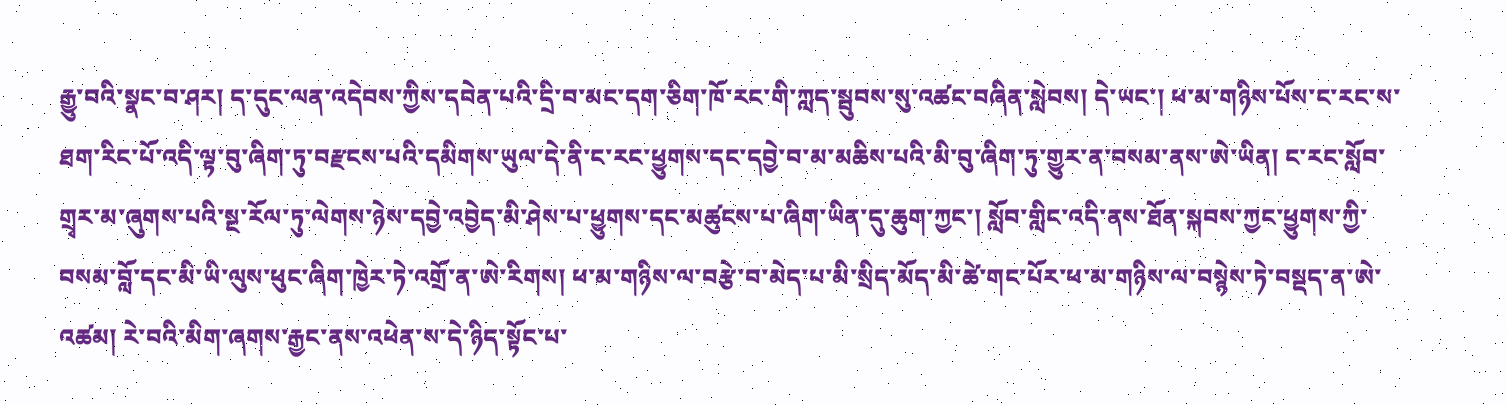རྒྱུ་བའི་སྣང་བ་ཤར། ད་དུང་ལན་འདེབས་ཀྱིས་དབེན་པའི་དྲི་བ་མང་དག་ཅིག་ཁོ་རང་གི་ཀླད་སྦུབས་སུ་འཚང་བཞིན་སླེབས། དེ་ཡང་། ཕ་མ་གཉིས་པོས་ང་རང་ས་ཐག་རིང་པོ་འདི་ལྟ་བུ་ཞིག་ཏུ་བརྫངས་པའི་དམིགས་ཡུལ་དེ་ནི་ང་རང་ཕྱུགས་དང་དབྱེ་བ་མ་མཆིས་པའི་མི་བུ་ཞིག་ཏུ་གྱུར་ན་བསམ་ནས་ཨེ་ཡིན། ང་རང་སློབ་གྲྭར་མ་ཞུགས་པའི་སྔ་རོལ་ཏུ་ལེགས་ཉེས་དབྱེ་འབྱེད་མི་ཤེས་པ་ཕྱུགས་དང་མཚུངས་པ་ཞིག་ཡིན་དུ་ཆུག་ཀྱང་། སློབ་གླིང་འདི་ནས་ཐོན་སྐབས་ཀྱང་ཕྱུགས་ཀྱི་བསམ་བློ་དང་མི་ཡི་ལུས་ཕུང་ཞིག་ཁྱེར་ཏེ་འགྲོ་ན་ཨེ་རིགས། ཕ་མ་གཉིས་ལ་བརྩེ་བ་མེད་པ་མི་སྲིད་མོད་མི་ཚེ་གང་པོར་ཕ་མ་གཉིས་ལ་བསྙེས་ཏེ་བསྡད་ན་ཨེ་འཚམ། རེ་བའི་མིག་ཞགས་རྒྱང་ནས་འཕེན་ས་དེ་ཉིད་སྟོང་པ་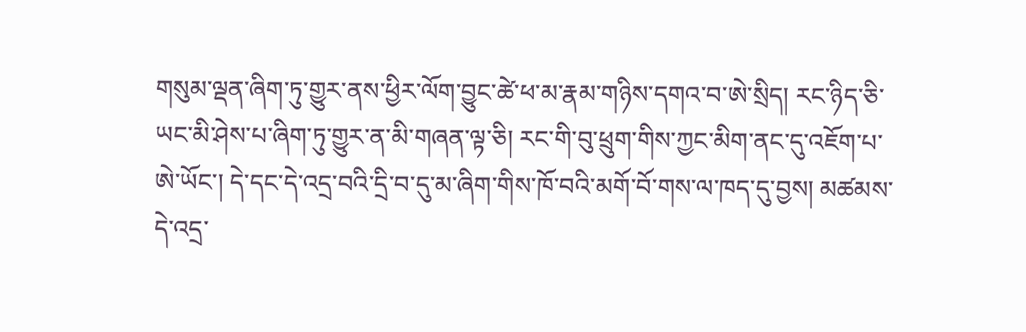གསུམ་ལྡན་ཞིག་ཏུ་གྱུར་ནས་ཕྱིར་ལོག་བྱུང་ཚེ་ཕ་མ་རྣམ་གཉིས་དགའ་བ་ཨེ་སྲིད། རང་ཉིད་ཅི་ཡང་མི་ཤེས་པ་ཞིག་ཏུ་གྱུར་ན་མི་གཞན་ལྟ་ཅི། རང་གི་བུ་ཕྲུག་གིས་ཀྱང་མིག་ནང་དུ་འཇོག་པ་ཨེ་ཡོང་། དེ་དང་དེ་འདྲ་བའི་དྲི་བ་དུ་མ་ཞིག་གིས་ཁོ་བའི་མགོ་བོ་གས་ལ་ཁད་དུ་བྱས། མཚམས་དེ་འདྲ་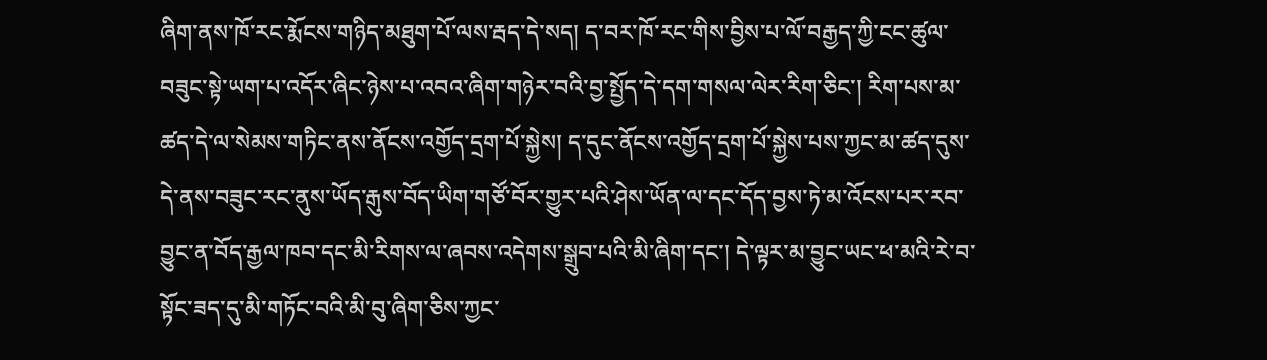ཞིག་ནས་ཁོ་རང་རྨོངས་གཉིད་མཐུག་པོ་ལས་རྦད་དེ་སད། ད་བར་ཁོ་རང་གིས་བྱིས་པ་ལོ་བརྒྱད་ཀྱི་ངང་ཚུལ་བཟུང་སྟེ་ཡག་པ་འདོར་ཞིང་ཉེས་པ་འབའ་ཞིག་གཉེར་བའི་བྱ་སྤྱོད་དེ་དག་གསལ་ལེར་རིག་ཅིང་། རིག་པས་མ་ཚད་དེ་ལ་སེམས་གཏིང་ནས་ནོངས་འགྱོད་དྲག་པོ་སྐྱེས། ད་དུང་ནོངས་འགྱོད་དྲག་པོ་སྐྱེས་པས་ཀྱང་མ་ཚད་དུས་དེ་ནས་བཟུང་རང་ནུས་ཡོད་རྒུས་བོད་ཡིག་གཙོ་བོར་གྱུར་པའི་ཤེས་ཡོན་ལ་དང་དོད་བྱས་ཏེ་མ་འོངས་པར་རབ་བྱུང་ན་བོད་རྒྱལ་ཁབ་དང་མི་རིགས་ལ་ཞབས་འདེགས་སྒྲུབ་པའི་མི་ཞིག་དང་། དེ་ལྟར་མ་བྱུང་ཡང་ཕ་མའི་རེ་བ་སྟོང་ཟད་དུ་མི་གཏོང་བའི་མི་བུ་ཞིག་ཅིས་ཀྱང་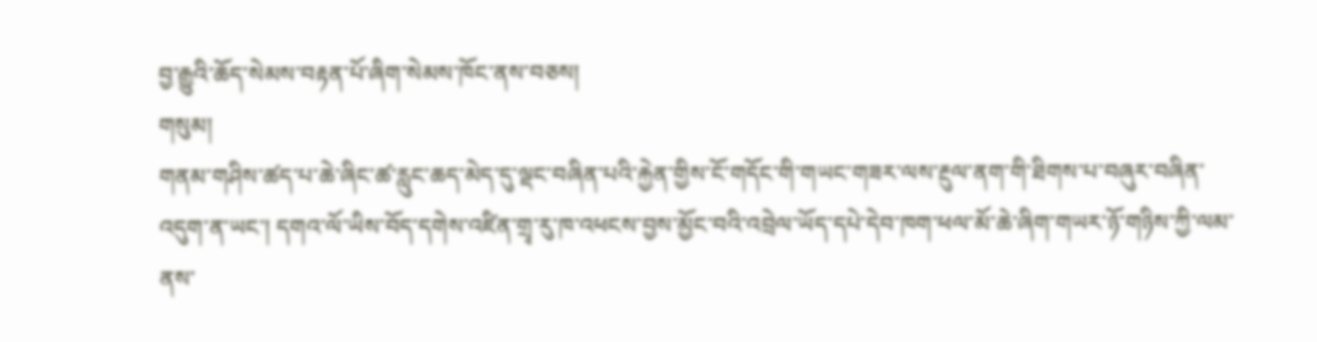བྱ་རྒྱུའི་ཆོད་སེམས་བརྟན་པོ་ཞིག་སེམས་ཁོང་ནས་བཅས།
གསུམ།
གནམ་གཤིས་ཚད་པ་ཆེ་ཞིང་ཚ་རླུང་ཆད་མེད་དུ་ལྡང་བཞིན་པའི་རྐྱེན་གྱིས་ངོ་གདོང་གི་གཡང་གཟར་ལས་རྔུལ་ནག་གི་ཐིགས་པ་བཞུར་བཞིན་འདུག་ན་ཡང་། དགའ་ལོ་ཡིས་བོད་དགེས་འཛིན་གྲྭ་རུ་ཁ་འཕངས་བྱས་མྱོང་བའི་འབྲེལ་ཡོད་དཔེ་དེབ་ཁག་ཕལ་མོ་ཆེ་ཞིག་གཡར་ཉོ་གཉིས་ཀྱི་ལམ་ནས་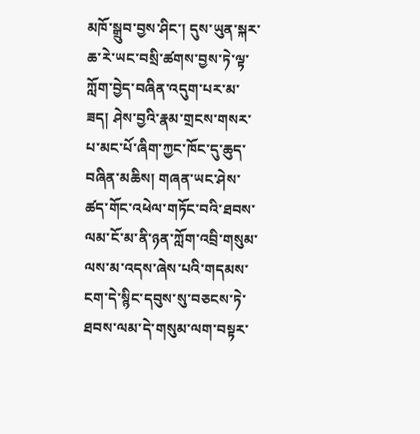མཁོ་སྒྲུབ་བྱས་ཤིང་། དུས་ཡུན་སྐར་ཆ་རེ་ཡང་བསྲི་ཚགས་བྱས་ཏེ་ལྟ་ཀློག་བྱེད་བཞིན་འདུག་པར་མ་ཟད། ཤེས་བྱའི་རྣམ་གྲངས་གསར་པ་མང་པོ་ཞིག་ཀྱང་ཁོང་དུ་ཆུད་བཞིན་མཆིས། གཞན་ཡང་ཤེས་ཚད་གོང་འཕེལ་གཏོང་བའི་ཐབས་ལམ་ངོ་མ་ནི་ཉན་ཀློག་འབྲི་གསུམ་ལས་མ་འདས་ཞེས་པའི་གདམས་ངག་དེ་སྙིང་དབུས་སུ་བཅངས་ཏེ་ཐབས་ལམ་དེ་གསུམ་ལག་བསྟར་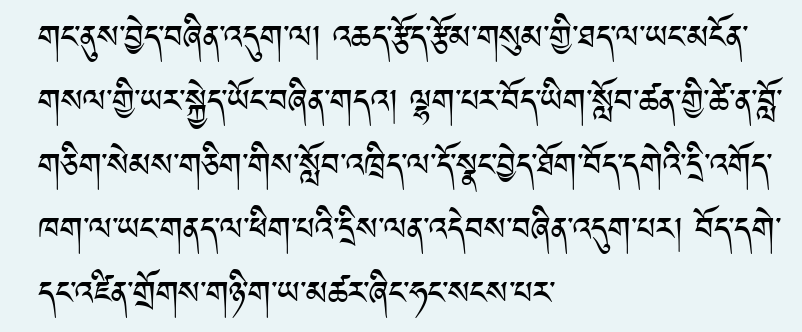གང་ནུས་བྱེད་བཞིན་འདུག་ལ། འཆད་རྩོད་རྩོམ་གསུམ་གྱི་ཐད་ལ་ཡང་མངོན་གསལ་གྱི་ཡར་སྐྱེད་ཡོང་བཞིན་གདའ། ལྷག་པར་བོད་ཡིག་སློབ་ཚན་གྱི་ཚེ་ན་བློ་གཅིག་སེམས་གཅིག་གིས་སློབ་འཁྲིད་ལ་དོ་སྣང་བྱེད་ཐོག་བོད་དགེའི་དྲི་འགོད་ཁག་ལ་ཡང་གནད་ལ་ཕིག་པའི་དྲིས་ལན་འདེབས་བཞིན་འདུག་པར། བོད་དགེ་དང་འཛིན་གྲོགས་གཉི་ག་ཡ་མཚར་ཞིང་ཧང་སངས་པར་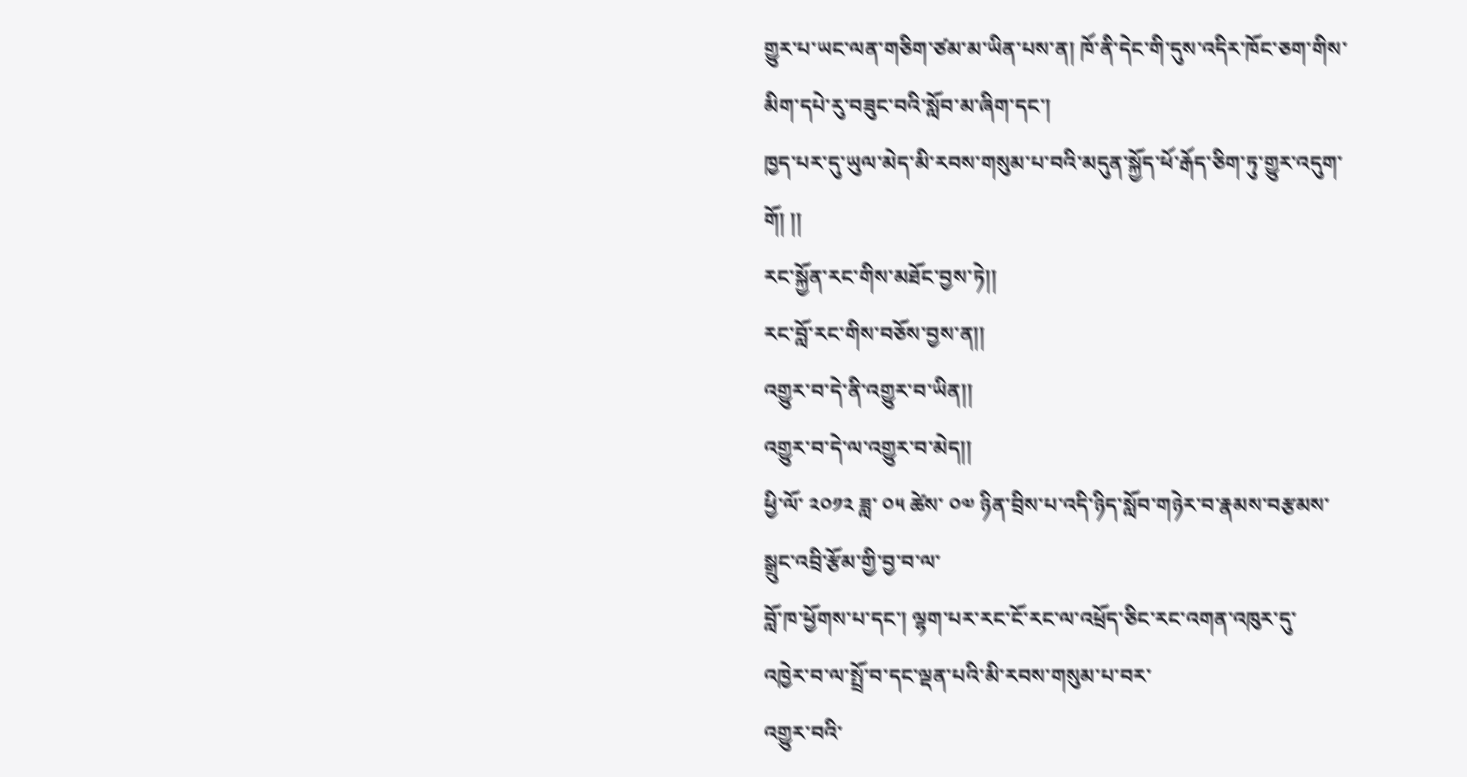གྱུར་པ་ཡང་ལན་གཅིག་ཙམ་མ་ཡིན་པས་ན། ཁོ་ནི་དེང་གི་དུས་འདིར་ཁོང་ཅག་གིས་མིག་དཔེ་རུ་བཟུང་བའི་སློབ་མ་ཞིག་དང་།
ཁྱད་པར་དུ་ཡུལ་མེད་མི་རབས་གསུམ་པ་བའི་མདུན་སྐྱོད་ཕོ་རྒོད་ཅིག་ཏུ་གྱུར་འདུག་གོ། །།
རང་སྐྱོན་རང་གིས་མཐོང་བྱས་ཏེ།།
རང་བློ་རང་གིས་བཅོས་བྱས་ན།།
འགྱུར་བ་དེ་ནི་འགྱུར་བ་ཡིན།།
འགྱུར་བ་དེ་ལ་འགྱུར་བ་མེད།།
ཕྱི་ལོ་ ༢༠༡༢ ཟླ་ ༠༥ ཚེས་ ༠༧ ཉིན་བྲིས་པ་འདི་ཉིད་སློབ་གཉེར་བ་རྣམས་བརྩམས་སྒྲུང་འབྲི་རྩོམ་གྱི་བྱ་བ་ལ་
བློ་ཁ་ཕྱོགས་པ་དང་། ལྷག་པར་རང་ངོ་རང་ལ་འཕྲོད་ཅིང་རང་འགན་འཁུར་དུ་
འཁྱེར་བ་ལ་སྤྲོ་བ་དང་ལྡན་པའི་མི་རབས་གསུམ་པ་བར་
འགྱུར་བའི་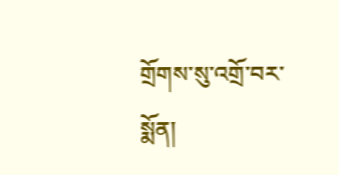གྲོགས་སུ་འགྲོ་བར་
སྨོན།